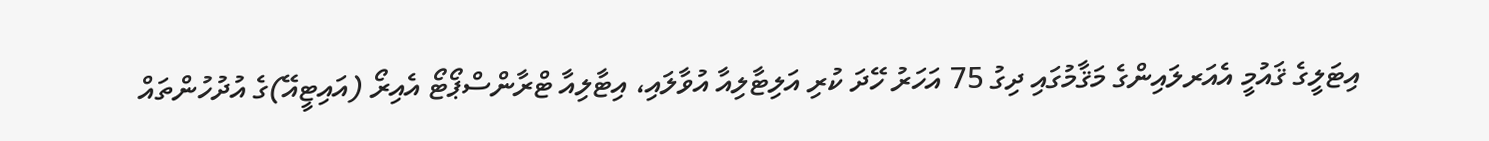އިޓަލީގެ ޤައުމީ އެއަރލައިންގެ މަޤާމުގައި ދިގު 75 އަހަރު ހޭދަ ކުރި އަލިޓާލިއާ އުވާލައި، އިޓާލިއާ ޓްރާންސްޕޯޓޯ އެއިރޯ (އައިޓީއޭ)ގެ އުދުހުންތައް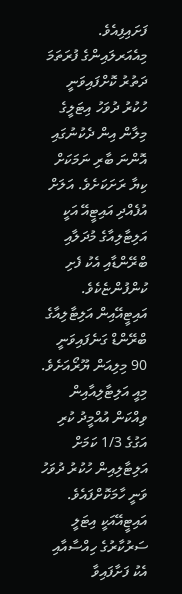ފަށައިފިއެވެ.
މިއެއަރލައިންގެ ފުރަތަމަ ދަތުރު ކޮށްފައިވަނީ ހުކުރު ދުވަހު އިޓަލީގެ މިލާން އިން ދެކުނުގައި އޮންނަ ބާރި ނަމަކަށް ކިޔާ ރަށަކަށެވެ. އަލަށް އުފެއްދި އައިޓީއޭ އަކީ އަލިޓާލިއާގެ މުދަލާއި ބްރޭންޑާއި އެކު ފެށި ކުންފުންޏެކެވެ. އައިޓީއޭއިން އަލިޓާލިއާގެ ބްރޭންޑް ގަނެފައިވަނީ 90 މިލިއަން ޔޫރޯއަށެވެ. މިއީ އަލިޓާލިއާއިން ވިއްކަން އުއްމީދު ކުރި އަގުގެ 1/3 ކަމަށް އަލިޓާލިއިން ހުކުރު ދުވަހު ވަނީ ހާމަކޮށްފައެވެ.
އައިޓީއޭއަކީ އިޓަލީ ސަރުކާރުގެ ހިއްސާއާއި އެކު ފަށާފައިވާ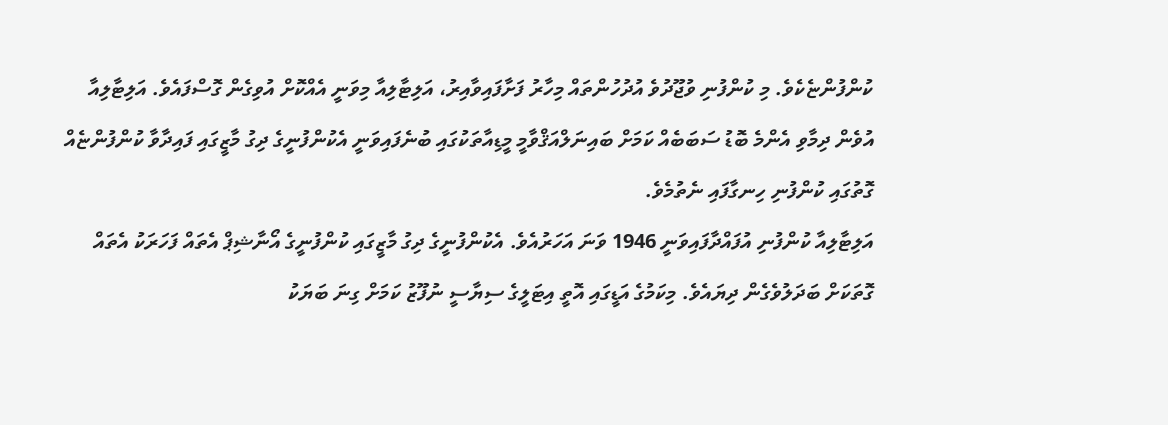ކުންފުންޏެކެވެ. މި ކުންފުނި ވުޖޫދުވެ އުދުހުންތައް މިހާރު ފަށާފައިވާއިރު، އަލިޓާލިއާ މިވަނީ އެއްކޮށް އުވިގެން ގޮސްފައެވެ. އަލިޓާލިއާ އުވެން ދިމާވި އެންމެ ބޮޑު ސަބަބެއް ކަމަށް ބައިނަލްއަޤްވާމީ މީޑިއާތަކުގައި ބުނެފައިވަނީ އެކުންފުނީގެ ދިގު މާޒީގައި ފައިދާވާ ކުންފުންޏެއް ގޮތުގައި ކުންފުނި ހިނގާފައި ނެތުމެވެ.
އަލިޓާލިއާ ކުންފުނި އުފައްދާފައިވަނީ 1946 ވަނަ އަހަރުއެވެ. އެކުންފުނީގެ ދިގު މާޒީގައި ކުންފުނީގެ އޯނާޝިޕް އެތައް ފަހަރަކު އެތައް ގޮތަކަށް ބަދަލުވެގެން ދިޔައެވެ. މިކަމުގެ އަޑީގައި އޮތީ އިޓަލީގެ ސިޔާސީ ނުފޫޒު ކަމަށް ގިނަ ބަޔަކު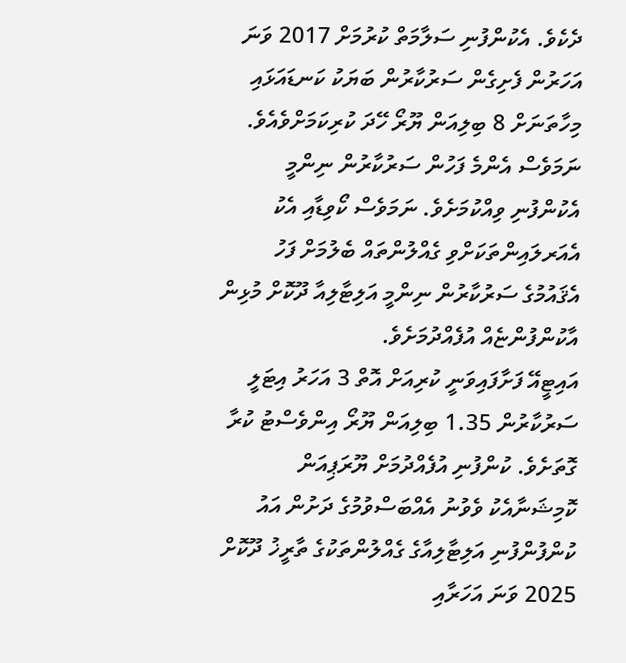ދެކެވެ. އެކުންފުނި ސަލާމަތް ކުރުމަށް 2017 ވަނަ އަހަރުން ފެށިގެން ސަރުކާރުން ބަޔަކު ކަނޑައަޅައި މިހާތަނަށް 8 ބިލިއަން ޔޫރޯ ހޭދަ ކުރިކަމަށްވެއެވެ. ނަމަވެސް އެންމެ ފަހުން ސަރުކާރުން ނިންމީ އެކުންފުނި ވިއްކުމަށެވެ. ނަމަވެސް ކޯވިޑާއި އެކު އެއަރލައިންތަކަށްވި ގެއްލުންތައް ބެލުމަށް ފަހު އެޤައުމުގެ ސަރުކާރުން ނިންމީ އަލިޓާލިއާ ދޫކޮށް މުޅިން އާކުންފުންޏެއް އުފެއްދުމަށެވެ.
އައިޓީއޭ ފަށާފައިވަނީ ކުރިއަށް އޮތް 3 އަހަރު އިޓަލީ ސަރުކާރުން 1.35 ބިލިއަން ޔޫރޯ އިންވެސްޓު ކުރާ ގޮތަށެވެ. ކުންފުނި އުފެއްދުމަށް ޔޫރަޕިއަން ކޮމިޝަނާއެކު ވެވުނު އެއްބަސްވުމުގެ ދަށުން އައު ކުންފުންފުނި އަލިޓާލިއާގެ ގެއްލުންތަކުގެ ތާރީޚު ދޫކޮށް 2025 ވަނަ އަހަރާއި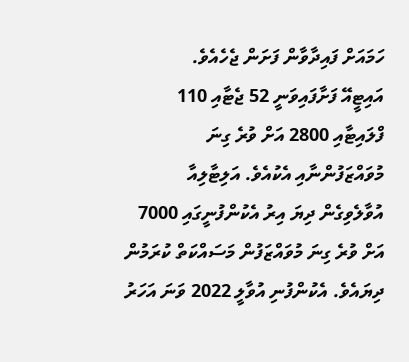ހަމައަށް ފައިދާވާން ފަށަން ޖެހެއެވެ.
އައިޓީއޭ ފަށާފައިވަނީ 52 ޖެޓާއި 110 ފްލައިޓާއި 2800 އަށް ވުރެ ގިނަ މުވައްޒަފުންނާއި އެކުއެވެ. އަލިޓާލިއާ އުވާލެވިގެން ދިޔަ އިރު އެކުންފުނީގައި 7000 އަށް ވުރެ ގިނަ މުވައްޒަފުން މަސައްކަތް ކުރަމުން ދިޔައެވެ. އެކުންފުނި އުވާލީ 2022 ވަނަ އަހަރު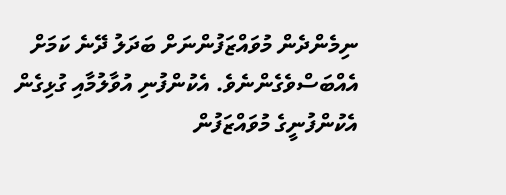ނިމެންދެން މުވައްޒަފުންނަށް ބަދަލު ދޭނެ ކަމަށް އެއްބަސްވެގެންނެވެ. އެކުންފުނި އުވާލުމާއި ގުޅިގެން އެކުންފުނީގެ މުވައްޒަފުން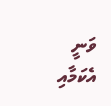ވަނީ އެކަމާއި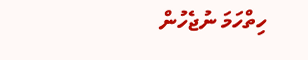ހިތްހަމަ ނުޖެހުން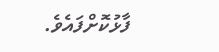ފާޅުކޮށްފައެވެ.